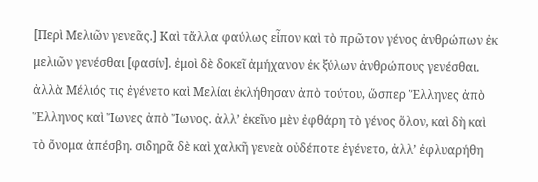[Περὶ Μελιῶν γενεᾶς.] Καὶ τἄλλα φαύλως εἶπον καὶ τὸ πρῶτον γένος ἀνθρώπων ἐκ μελιῶν γενέσθαι [φασίν]. ἐμοὶ δὲ δοκεῖ ἀμήχανον ἐκ ξύλων ἀνθρώπους γενέσθαι. ἀλλὰ Μέλιός τις ἐγένετο καὶ Μελίαι ἐκλήθησαν ἀπὸ τούτου, ὥσπερ Ἕλληνες ἀπὸ Ἕλληνος καὶ Ἴωνες ἀπὸ Ἴωνος. ἀλλ’ ἐκεῖνο μὲν ἐφθάρη τὸ γένος ὅλον, καὶ δὴ καὶ τὸ ὄνομα ἀπέσβη. σιδηρᾶ δὲ καὶ χαλκῆ γενεὰ οὐδέποτε ἐγένετο, ἀλλ’ ἐφλυαρήθη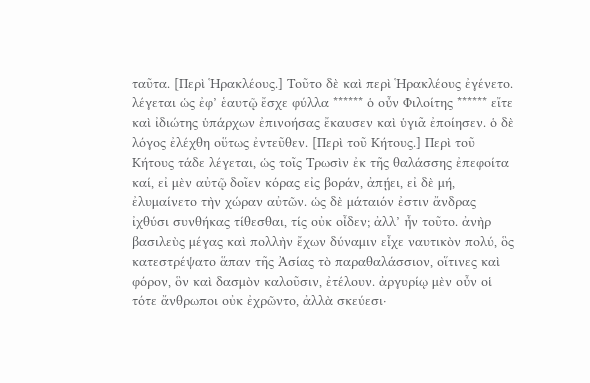ταῦτα. [Περὶ Ἡρακλέους.] Τοῦτο δὲ καὶ περὶ Ἡρακλέους ἐγένετο. λέγεται ὡς ἐφ’ ἑαυτῷ ἔσχε φύλλα ****** ὁ οὖν Φιλοίτης ****** εἴτε καὶ ἰδιώτης ὑπάρχων ἐπινοήσας ἔκαυσεν καὶ ὑγιᾶ ἐποίησεν. ὁ δὲ λόγος ἐλέχθη οὕτως ἐντεῦθεν. [Περὶ τοῦ Κήτους.] Περὶ τοῦ Κήτους τάδε λέγεται, ὡς τοῖς Τρωσὶν ἐκ τῆς θαλάσσης ἐπεφοίτα καί, εἰ μὲν αὐτῷ δοῖεν κόρας εἰς βοράν, ἀπῄει, εἰ δὲ μή, ἐλυμαίνετο τὴν χώραν αὐτῶν. ὡς δὲ μάταιόν ἐστιν ἄνδρας ἰχθύσι συνθήκας τίθεσθαι, τίς οὐκ οἶδεν; ἀλλ’ ἦν τοῦτο. ἀνὴρ βασιλεὺς μέγας καὶ πολλὴν ἔχων δύναμιν εἶχε ναυτικὸν πολύ, ὃς κατεστρέψατο ἅπαν τῆς Ἀσίας τὸ παραθαλάσσιον, οἵτινες καὶ φόρον, ὃν καὶ δασμὸν καλοῦσιν, ἐτέλουν. ἀργυρίῳ μὲν οὖν οἱ τότε ἄνθρωποι οὐκ ἐχρῶντο, ἀλλὰ σκεύεσι·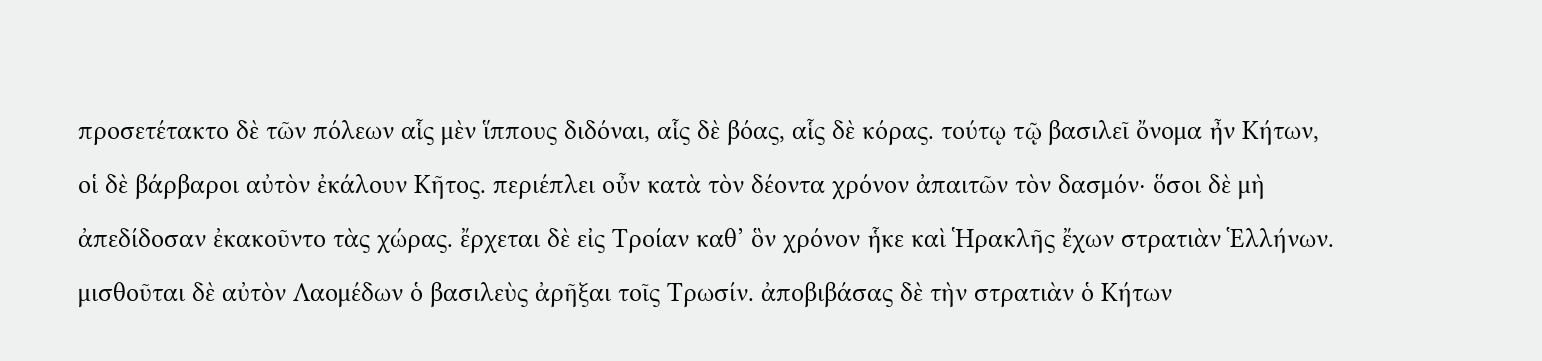προσετέτακτο δὲ τῶν πόλεων αἷς μὲν ἵππους διδόναι, αἷς δὲ βόας, αἷς δὲ κόρας. τούτῳ τῷ βασιλεῖ ὄνομα ἦν Κήτων, οἱ δὲ βάρβαροι αὐτὸν ἐκάλουν Κῆτος. περιέπλει οὖν κατὰ τὸν δέοντα χρόνον ἀπαιτῶν τὸν δασμόν· ὅσοι δὲ μὴ ἀπεδίδοσαν ἐκακοῦντο τὰς χώρας. ἔρχεται δὲ εἰς Τροίαν καθ’ ὃν χρόνον ἧκε καὶ Ἡρακλῆς ἔχων στρατιὰν Ἑλλήνων. μισθοῦται δὲ αὐτὸν Λαομέδων ὁ βασιλεὺς ἀρῆξαι τοῖς Τρωσίν. ἀποβιβάσας δὲ τὴν στρατιὰν ὁ Κήτων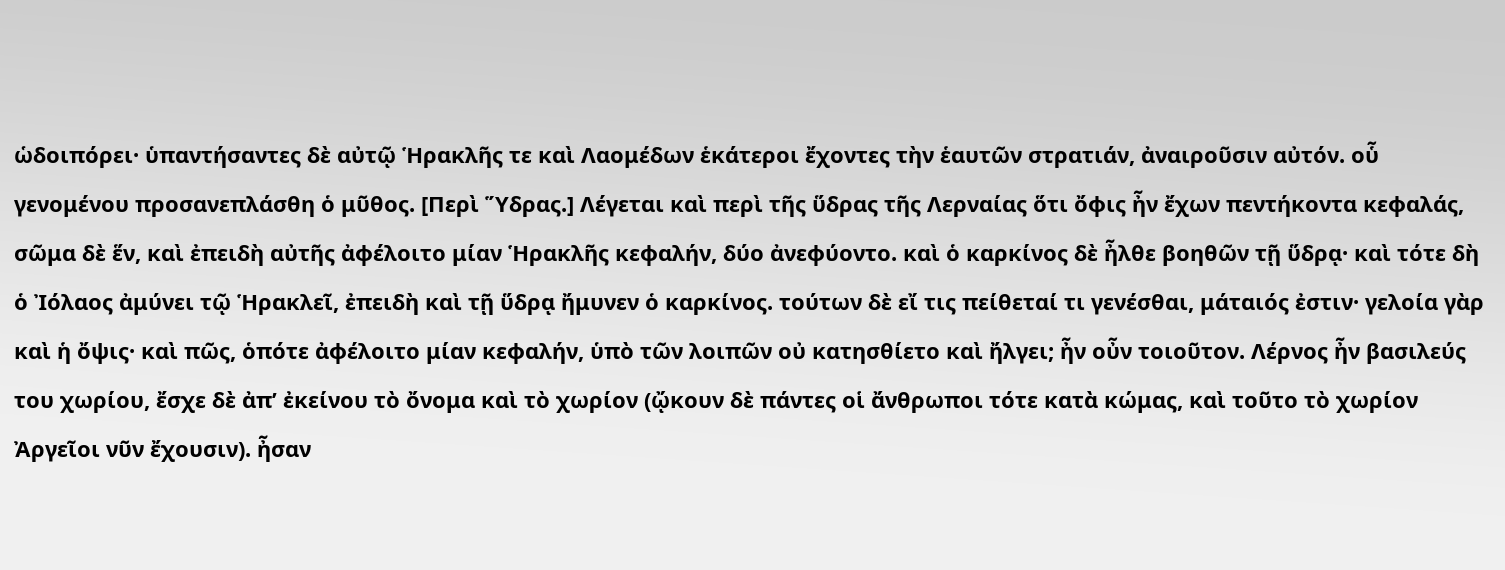ὡδοιπόρει· ὑπαντήσαντες δὲ αὐτῷ Ἡρακλῆς τε καὶ Λαομέδων ἑκάτεροι ἔχοντες τὴν ἑαυτῶν στρατιάν, ἀναιροῦσιν αὐτόν. οὗ γενομένου προσανεπλάσθη ὁ μῦθος. [Περὶ Ὕδρας.] Λέγεται καὶ περὶ τῆς ὕδρας τῆς Λερναίας ὅτι ὄφις ἦν ἔχων πεντήκοντα κεφαλάς, σῶμα δὲ ἕν, καὶ ἐπειδὴ αὐτῆς ἀφέλοιτο μίαν Ἡρακλῆς κεφαλήν, δύο ἀνεφύοντο. καὶ ὁ καρκίνος δὲ ἦλθε βοηθῶν τῇ ὕδρᾳ· καὶ τότε δὴ ὁ Ἰόλαος ἀμύνει τῷ Ἡρακλεῖ, ἐπειδὴ καὶ τῇ ὕδρᾳ ἤμυνεν ὁ καρκίνος. τούτων δὲ εἴ τις πείθεταί τι γενέσθαι, μάταιός ἐστιν· γελοία γὰρ καὶ ἡ ὄψις· καὶ πῶς, ὁπότε ἀφέλοιτο μίαν κεφαλήν, ὑπὸ τῶν λοιπῶν οὐ κατησθίετο καὶ ἤλγει; ἦν οὖν τοιοῦτον. Λέρνος ἦν βασιλεύς του χωρίου, ἔσχε δὲ ἀπ’ ἐκείνου τὸ ὄνομα καὶ τὸ χωρίον (ᾤκουν δὲ πάντες οἱ ἄνθρωποι τότε κατὰ κώμας, καὶ τοῦτο τὸ χωρίον Ἀργεῖοι νῦν ἔχουσιν). ἦσαν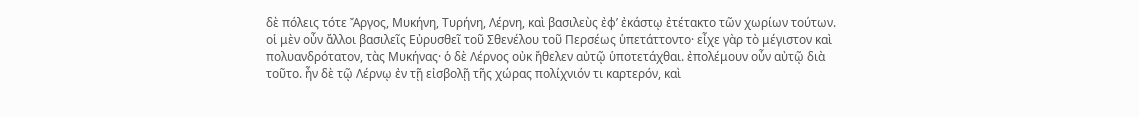δὲ πόλεις τότε Ἄργος, Μυκήνη, Τυρήνη, Λέρνη, καὶ βασιλεὺς ἐφ’ ἐκάστῳ ἐτέτακτο τῶν χωρίων τούτων. οἱ μὲν οὖν ἄλλοι βασιλεῖς Εὐρυσθεῖ τοῦ Σθενέλου τοῦ Περσέως ὑπετάττοντο· εἶχε γὰρ τὸ μέγιστον καὶ πολυανδρότατον, τὰς Μυκήνας· ὁ δὲ Λέρνος οὐκ ἤθελεν αὐτῷ ὑποτετάχθαι. ἐπολέμουν οὖν αὐτῷ διὰ τοῦτο. ἦν δὲ τῷ Λέρνῳ ἐν τῇ εἰσβολῇ τῆς χώρας πολίχνιόν τι καρτερόν, καὶ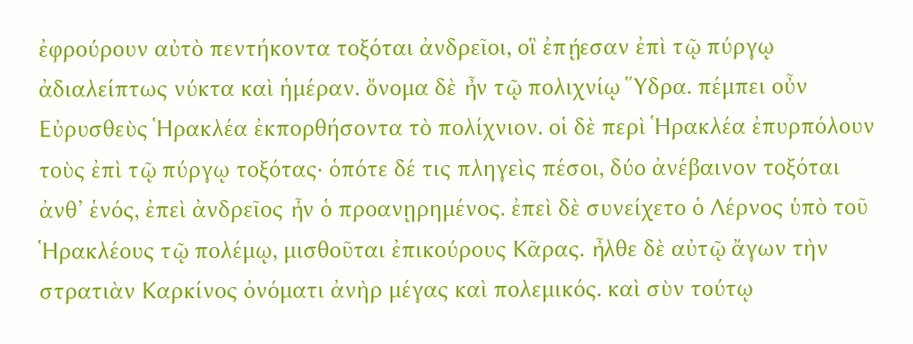ἐφρούρουν αὐτὸ πεντήκοντα τοξόται ἀνδρεῖοι, οἳ ἐπῄεσαν ἐπὶ τῷ πύργῳ ἀδιαλείπτως νύκτα καὶ ἡμέραν. ὄνομα δὲ ἦν τῷ πολιχνίῳ Ὕδρα. πέμπει οὖν Εὐρυσθεὺς Ἡρακλέα ἐκπορθήσοντα τὸ πολίχνιον. οἱ δὲ περὶ Ἡρακλέα ἐπυρπόλουν τοὺς ἐπὶ τῷ πύργῳ τοξότας· ὁπότε δέ τις πληγεὶς πέσοι, δύο ἀνέβαινον τοξόται ἀνθ’ ἑνός, ἐπεὶ ἀνδρεῖος ἦν ὁ προανῃρημένος. ἐπεὶ δὲ συνείχετο ὁ Λέρνος ὑπὸ τοῦ Ἡρακλέους τῷ πολέμῳ, μισθοῦται ἐπικούρους Κᾶρας. ἦλθε δὲ αὐτῷ ἄγων τὴν στρατιὰν Καρκίνος ὀνόματι ἀνὴρ μέγας καὶ πολεμικός. καὶ σὺν τούτῳ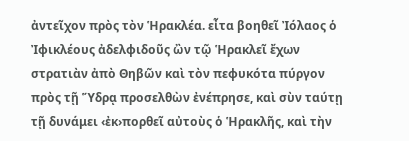ἀντεῖχον πρὸς τὸν Ἡρακλέα. εἶτα βοηθεῖ Ἰόλαος ὁ Ἰφικλέους ἀδελφιδοῦς ὢν τῷ Ἡρακλεῖ ἔχων στρατιὰν ἀπὸ Θηβῶν καὶ τὸν πεφυκότα πύργον πρὸς τῇ Ὕδρᾳ προσελθὼν ἐνέπρησε, καὶ σὺν ταύτῃ τῇ δυνάμει ‹ἐκ›πορθεῖ αὐτοὺς ὁ Ἡρακλῆς, καὶ τὴν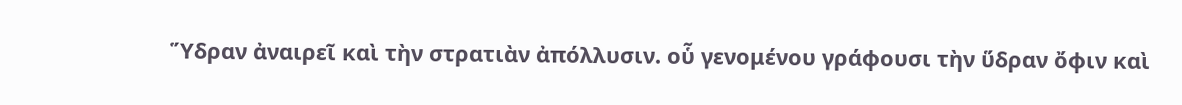Ὕδραν ἀναιρεῖ καὶ τὴν στρατιὰν ἀπόλλυσιν. οὗ γενομένου γράφουσι τὴν ὕδραν ὄφιν καὶ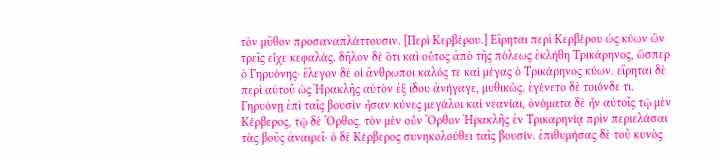τὸν μῦθον προσαναπλάττουσιν. [Περὶ Κερβέρου.] Εἴρηται περὶ Κερβέρου ὡς κύων ὢν τρεῖς εἶχε κεφαλάς. δῆλον δὲ ὅτι καὶ οὗτος ἀπὸ τῆς πόλεως ἐκλήθη Τρικάρηνος, ὥσπερ ὁ Γηρυόνης· ἔλεγον δὲ οἱ ἄνθρωποι καλός τε καὶ μέγας ὁ Τρικάρηνος κύων. εἴρηται δὲ περὶ αὐτοῦ ὡς Ἡρακλῆς αὐτὸν ἐξ ιδου ἀνήγαγε, μυθικῶς. ἐγένετο δὲ τοιόνδε τι. Γηρυόνῃ ἐπὶ ταῖς βουσὶν ἦσαν κύνες μεγάλοι καὶ νεανίαι, ὀνόματα δὲ ἦν αὐτοῖς τῷ μὲν Κέρβερος, τῷ δὲ Ὄρθος. τὸν μὲν οὖν Ὄρθον Ἡρακλῆς ἐν Τρικαρηνίᾳ πρὶν περιελάσαι τὰς βοῦς ἀναιρεῖ· ὁ δὲ Κέρβερος συνηκολούθει ταῖς βουσίν. ἐπιθυμήσας δὲ τοῦ κυνὸς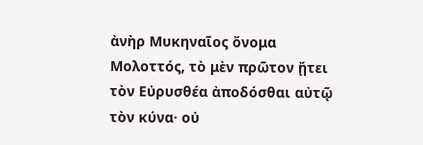ἀνὴρ Μυκηναῖος ὄνομα Μολοττός, τὸ μὲν πρῶτον ᾔτει τὸν Εὐρυσθέα ἀποδόσθαι αὐτῷ τὸν κύνα· οὐ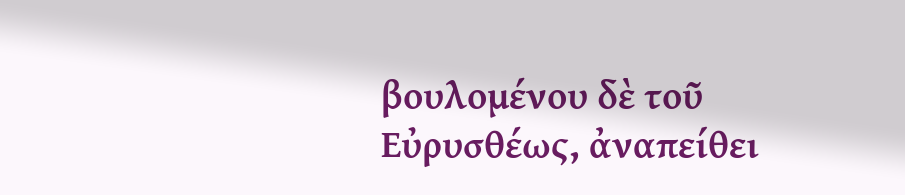βουλομένου δὲ τοῦ Εὐρυσθέως, ἀναπείθει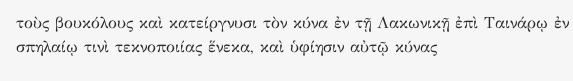τοὺς βουκόλους καὶ κατείργνυσι τὸν κύνα ἐν τῇ Λακωνικῇ ἐπὶ Ταινάρῳ ἐν σπηλαίῳ τινὶ τεκνοποιίας ἕνεκα, καὶ ὑφίησιν αὐτῷ κύνας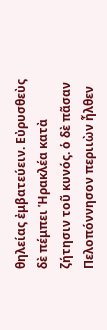θηλείας ἐμβατεύειν. Εὐρυσθεὺς δὲ πέμπει Ἡρακλέα κατὰ ζήτησιν τοῦ κυνός. ὁ δὲ πᾶσαν Πελοπόννησον περιιὼν ἦλθεν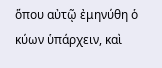ὅπου αὐτῷ ἐμηνύθη ὁ κύων ὑπάρχειν, καὶ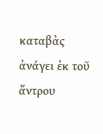καταβὰς ἀνάγει ἐκ τοῦ ἄντρου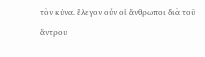τὸν κύνα. ἔλεγον οὖν οἱ ἄνθρωποι διὰ τοῦ ἄντρου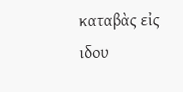καταβὰς εἰς ιδου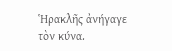Ἡρακλῆς ἀνήγαγε τὸν κύνα.